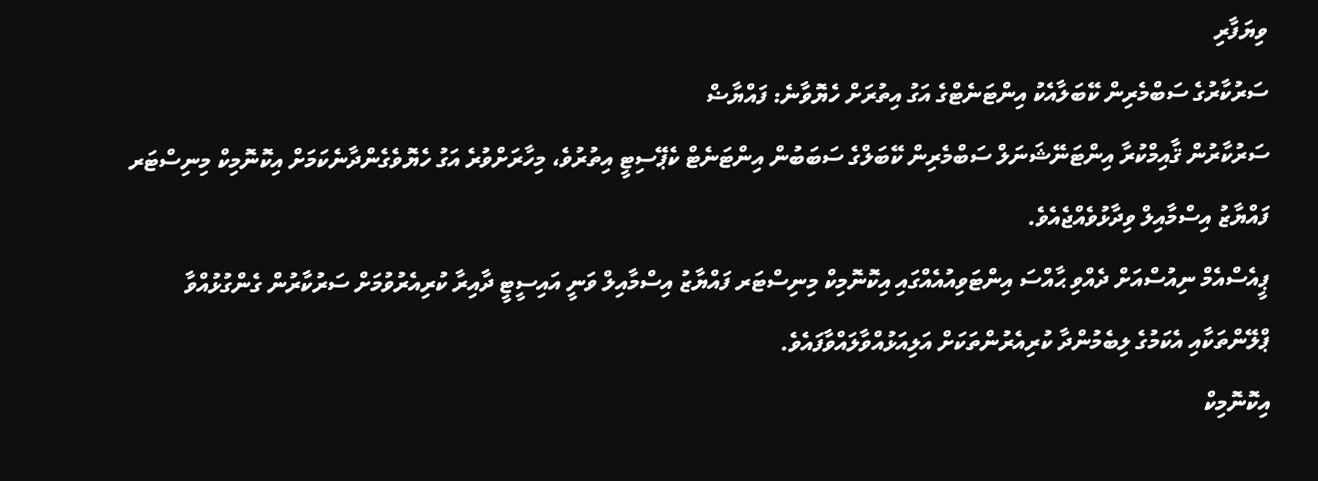ވިޔަފާރި
ސަރުކާރުގެ ސަބްމެރިން ކޭބަލާއެކު އިންޓަނެޓްގެ އަގު އިތުރަށް ހެޔޮވާނެ: ފައްޔާޟް
ސަރުކާރުން ޤާއިމްކުރާ އިންޓަނޭޝަނަލް ސަބްމެރިން ކޭބަލްގެ ސަބަބުން އިންޓަނެޓް ކެޕޭސިޓީ އިތުރުވެ، މިހާރަށްވުރެ އަގު ހެޔޮވެގެންދާނެކަމަށް އިކޮނޮމިކް މިނިސްޓަރ ފައްޔާޒު އިސްމާއިލް ވިދާޅުވެއްޖެއެވެ.
ޕީއެސްއެމް ނިއުސްއަށް ދެއްވި ޙާއްސަ އިންޓަވިއުއެއްގައި އިކޮނޮމިކް މިނިސްޓަރ ފައްޔާޒު އިސްމާއިލް ވަނީ އައިސީޓީ ދާއިރާ ކުރިއެރުވުމަށް ސަރުކާރުން ގެންގުޅުއްވާ ޕްލޭންތަކާއި އެކަމުގެ ލިބެމުންދާ ކުރިއެރުންތަކަށް އަލިއަޅުއްވާލައްވާފައެވެ.
އިކޮނޮމިކް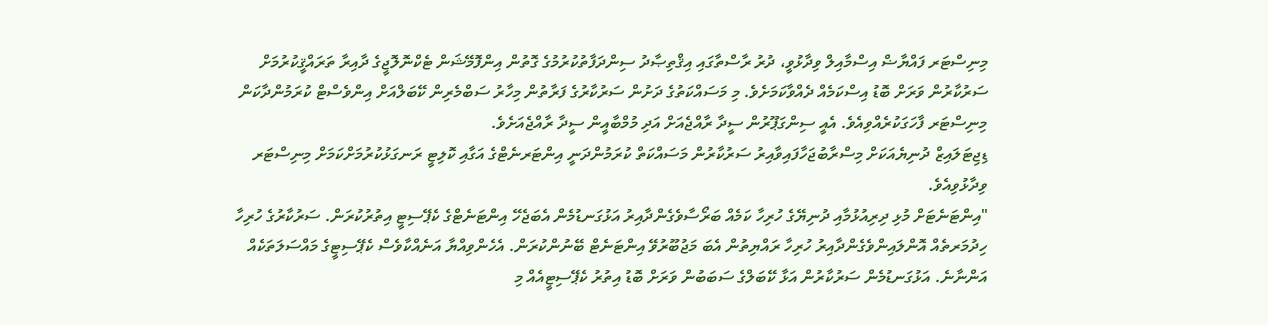މިނިސްޓަރ ފައްޔާޟް އިސްމާއިލް ވިދާޅުވީ، ދުރު ރާސްތާގައި އިޤްތިޞާދު ސިންދަފާތުކުރުމުގެ ގޮތުން އިންފޮމޭޝަން ޓެކްނޮލޮޖީގެ ދާއިރާ ތަރައްޤީކުރުމަށް ސަރުކާރުން ވަރަށް ބޮޑު އިސްކަމެއް ދެއްވާކަމަށެވެ. މި މަސައްކަތުގެ ދަށުން ސަރުކާރުގެ ފަރާތުން މިހާރު ސަބްމެރިން ކޭބަލްއަށް އިންވެސްޓް ކުރަމުންދާކަން މިނިސްޓަރ ފާހަގަކުރެއްވިއެވެ. އެއީ ސިންގަޕޫރުން ސީދާ ރާއްޖެއަށް އަދި މުމްބާއީން ސީދާ ރާއްޖެއަށެވެ.
ޑިޖިޓަލައިޒް ދުނިޔެއަކަށް މިސްރާބުޖަހާފައިވާއިރު ސަރުކާރުން މަސައްކަތް ކުރަމުންދަނީ އިންޓަރނެޓްގެ އަގާއި ކޮލިޓީ ރަނގަޅުކުރުމަށްކަމަށް މިނިސްޓަރ ވިދާޅުވިއެވެ.
"އިންޓަނެޓަށް މުޅި ދިރިއުޅުމާއި ދުނިޔޭގެ ހުރިހާ ކަމެއް ބަރޯސާވެގެންދާއިރު އަޅުގަނޑުމެން އެބަޖެހޭ އިންޓަނެޓްގެ ކެޕޭސިޓީ އިތުރުކުރަން. ސަރުކާރުގެ ހުރިހާ ހިދުމަރތެއް އޮންލައިންވެގެންދާއިރު ހުރިހާ ރައްޔިތުން އެބަ މަޖުބޫރުވޭ އިންޓަނެޓް ބޭނުންކުރަން. އެހެންވިއްޔާ އަނެއްކާވެސް ކެޕޭސިޓީގެ މައްސަލަތަކެއް އަންނާނެ. އަޅުގަނޑުމެން ސަރުކާރުން އަޅާ ކޭބަލްގެ ސަބަބުން ވަރަށް ބޮޑު އިތުރު ކެޕޭސިޓީއެއް މި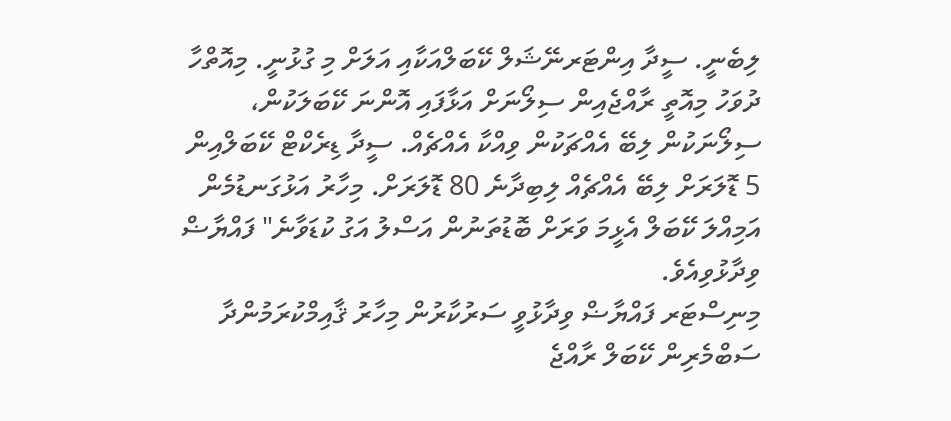ލިބެނީ. ސީދާ އިންޓަރނޭޝަލް ކޭބަލްއަކާއި އަލަށް މި ގުޅުނީ. މިއޮތްހާ ދުވަހު މިއޮތީ ރާއްޖެއިން ސިލޯނަށް އަޅާފައި އޮންނަ ކޭބަލަކުން، ސިލޯނަކުން ލިބޭ އެއްޗަކުން ވިއްކާ އެއްޗެއް. ސީދާ ޑިރެކްޓް ކޭބަލްއިން 5 ޑޮލަރަށް ލިބޭ އެއްޗެއް ލިބިދާނެ 80 ޑޮލަރަށް. މިހާރު އަޅުގަނޑުމެން އަމިއްލަ ކޭބަލް އެޅީމަ ވަރަށް ބޮޑުތަނުން އަސްލު އަގު ކުޑަވާނެ" ފައްޔާޟް ވިދާޅުވިއެވެ.
މިނިސްޓަރ ފައްޔާޟް ވިދާޅުވީ ސަރުކާރުން މިހާރު ޤާއިމްކުރަމުންދާ ސަބްމެރިން ކޭބަލް ރާއްޖެ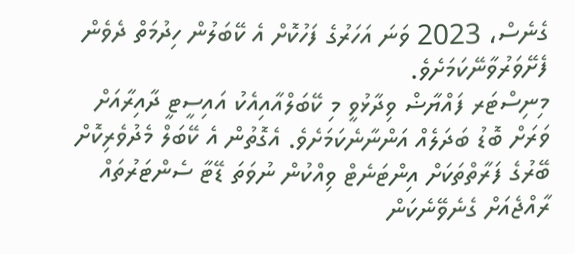ގެނެސް، 2023 ވަނަ އަހަރުގެ ފަހުކޮށް އެ ކޭބަލުން ހިދުމަތް ދެވެން ފެށޭވަރުވާނޭކަމަށެވެ.
މިނިސްޓަރ ފައްޔާޟް ވިދާޅުވީ މި ކޭބަލްއާއިއެކު އައިސީޓީ ދާއިރާއަށް ވަރަށް ބޮޑު ބަދަލެއް އަންނާނެކަމަށެވެ. އެގޮތުން އެ ކޭބަލް މެދުވެރިކޮށް ބޭރުގެ ފަރާތްތަކަށް އިންޓަނެޓް ވިއްކުން ނުވަތަ ޑޭޓާ ސެންޓަރުތައް ރާއްޖެއަށް ގެނެވޭނެކަން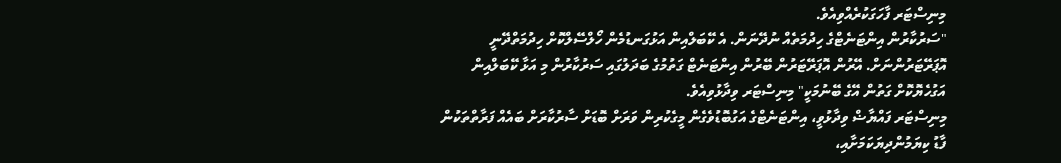މިނިސްޓަރ ފާހަގަކުރެއްވިއެވެ.
"ސަރުކާރުން އިންޓަނެޓްގެ ހިދުމަތެއް ނުދޭނަން. އެ ކޭބަލްއިން އަޅުގަނޑުމެން ހޯލްސޭލްކޮށް ހިދުމަތްދޭނީ އޮޕަރޭޓަރުންނަށް. އޭރުން އޮޕަރޭޓަރުން ބޭރުން އިންޓަނެޓް ގަތުމުގެ ބަދަލުގައި ސަރުކާރުން މި އަޅާ ކޭބަލްއިން އަގުހެޔޮކޮށް ގަތުން އޭގެ ބޭނުމަކީ" މިނިސްޓަރ ވިދާޅުވިއެވެ.
މިނިސްޓަރ ފައްޔާޟް ވިދާޅުވީ، އިންޓަނެޓްގެ އަގުބޮޑުވެގެން މީގެކުރިން ވަރަށް ބޮޑަށް ސާރުކާރަށް ބައެއް ފަރާތްތަކުން ފާޑު ކިޔަމުންދިޔަކަމަށާއި،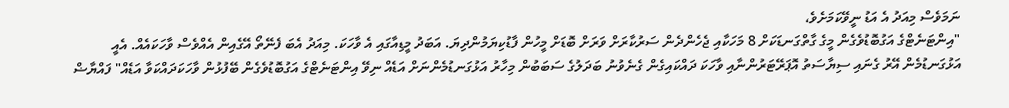ނަމަވެސް މިއަދު އެ އަޑު ނީވޭކަމަށެވެ،
"އިންޓަނެޓްގެ އަގުބޮޑުވެގެން މީގެ ގާތްގަނޑަކަށް 8 މަހަކާއި ޖެހެންދެން ސަރުކާރަށް ވަރަށް ބޮޑަށް މީހުން ފާޑުކިޔަމުންދިޔަ. އަބަދު މީޑިއާގައި އެ ވާހަކަ. މިއަދު އެބަ ފެނޭތޯ އޭގެއިން އެއްވެސް ވާހަކައެއް. އެއީ އަޅުގަނޑުމެން އޭރު ގެނައި ސިޔާސަތު އޮޕަރޭޓަރުންނާއި ވާހަކަ ދައްކައިގެން ގެނެވުނު ބަދަލުގެ ސަބަބުން މިހާރު އަޅުގަނޑުމެންނަށް އަޑެއް ނިވޭ އިންޓަނެޓްގެ އަގުބޮޑުވެގެން ބޭފުޅުން ވާހަކަދައްކަވާ އަޑެއް" ފައްޔާޟް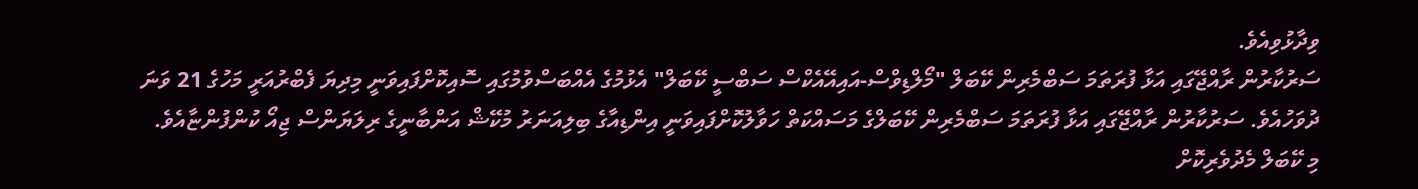ވިދާޅުވިއެވެ.
ސަރުކާރުން ރާއްޖޭގައި އަޅާ ފުރަތަމަ ސަބްމެރިން ކޭބަލް "މޯލްޑިވްސް-އައިއޭއެކްސް ސަބްސީ ކޭބަލް" އެޅުމުގެ އެއްބަސްވުމުގައި ސޮއިކޮށްފައިވަނީ މިދިޔަ ފެބްރުއަރީ މަހުގެ 21 ވަނަ ދުވަހުއެވެ. ސަރުކާރުން ރާއްޖޭގައި އަޅާ ފުރަތަމަ ސަބްމެރިން ކޭބަލްގެ މަސައްކަތް ހަވާލުކޮށްފައިވަނީ އިންޑިއާގެ ބިލިއަނަރު މުކޭޝް އަންބާނީގެ ރިލަޔަންސް ޖިއޯ ކުންފުންޏާއެވެ.
މި ކޭބަލް މެދުވެރިކޮށް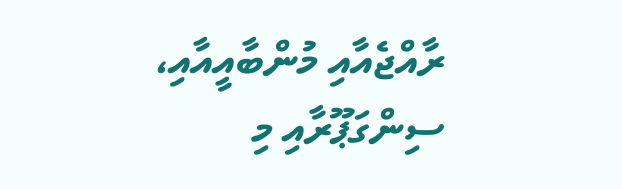ރާއްޖެއާއި މުންބާއީއާއި، ސިންގަޕޫރާއި މި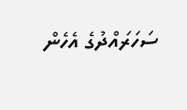ސަހަރައްދުގެ އެހެން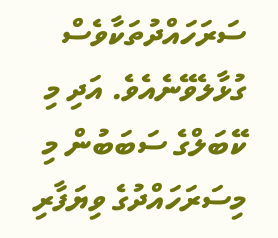ސަރަހައްދުތަކާވެސް ގުޅާލެވޭނެއެވެ. އަދި މި ކޭބަލްގެ ސަބަބުން މި މިސަރަހައްދުގެ ވިޔަފާރި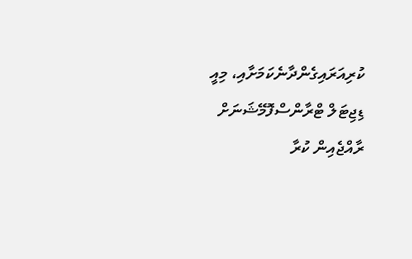ކުރިއަރައިގެންދާނެކަމަށާއި، މިއީ ޑިޖިޓަލް ޓްރާންސްފޮމޭޝަނަށް ރާއްޖެއިން ކުރާ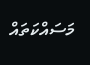މަސައްކަތައް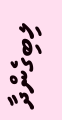ލިބިގެންދާ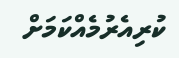ކުރިއެރުމެއްކަމަށް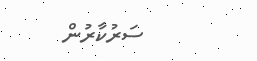ސަރުކާރުން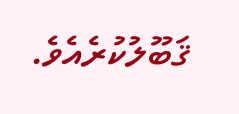ޤަބޫލުކުރެއެވެ.